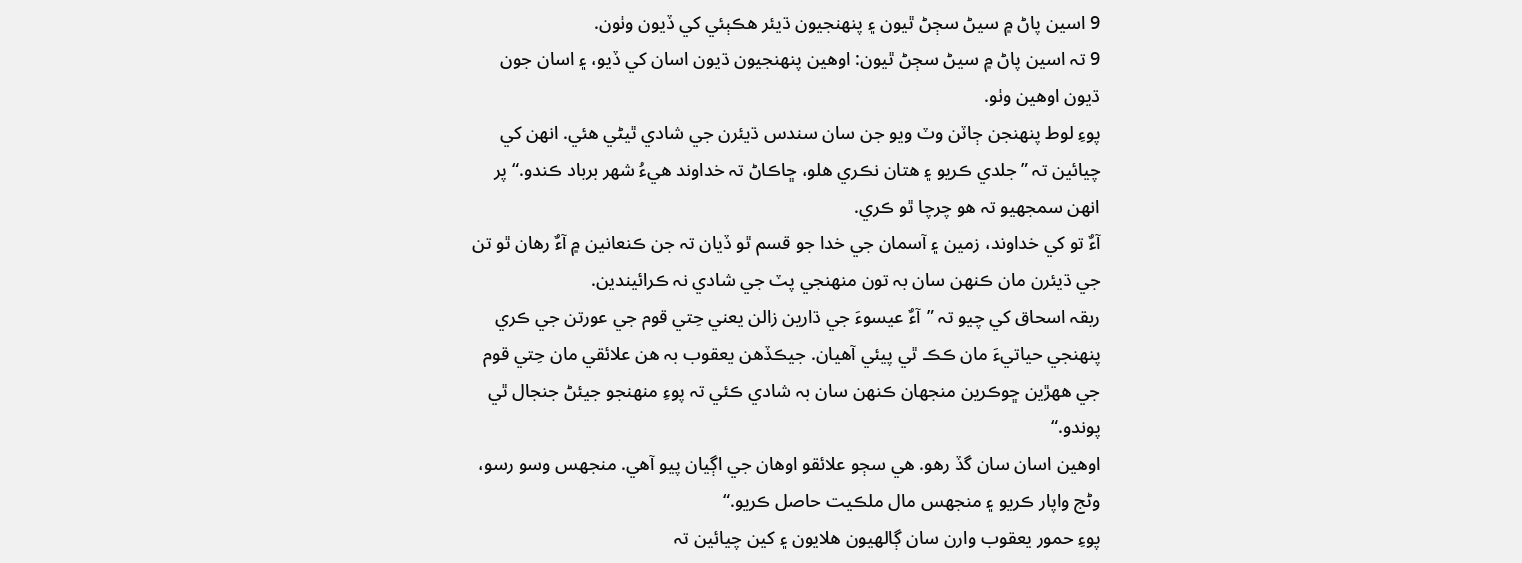9 اسين پاڻ ۾ سيڻ سڄڻ ٿيون ۽ پنهنجيون ڌيئر هڪٻئي کي ڏيون وٺون.
9 تہ اسين پاڻ ۾ سيڻ سڄڻ ٿيون: اوهين پنهنجيون ڌيون اسان کي ڏيو، ۽ اسان جون ڌيون اوهين وٺو.
پوءِ لوط پنهنجن ڄاٽن وٽ ويو جن سان سندس ڌيئرن جي شادي ٿيڻي هئي. انهن کي چيائين تہ ”جلدي ڪريو ۽ هتان نڪري هلو، ڇاڪاڻ تہ خداوند هيءُ شهر برباد ڪندو.“ پر انهن سمجھيو تہ هو چرچا ٿو ڪري.
آءٌ تو کي خداوند، زمين ۽ آسمان جي خدا جو قسم ٿو ڏيان تہ جن ڪنعانين ۾ آءٌ رهان ٿو تن جي ڌيئرن مان ڪنهن سان بہ تون منهنجي پٽ جي شادي نہ ڪرائيندين.
ربقہ اسحاق کي چيو تہ ”آءٌ عيسوءَ جي ڌارين زالن يعني حِتي قوم جي عورتن جي ڪري پنهنجي حياتيءَ مان ڪڪ ٿي پيئي آهيان. جيڪڏهن يعقوب بہ هن علائقي مان حِتي قوم جي ههڙين ڇوڪرين منجھان ڪنهن سان بہ شادي ڪئي تہ پوءِ منهنجو جيئڻ جنجال ٿي پوندو.“
اوهين اسان سان گڏ رهو. هي سڄو علائقو اوهان جي اڳيان پيو آهي. منجھس وسو رسو، وڻج واپار ڪريو ۽ منجھس مال ملڪيت حاصل ڪريو.“
پوءِ حمور يعقوب وارن سان ڳالهيون هلايون ۽ کين چيائين تہ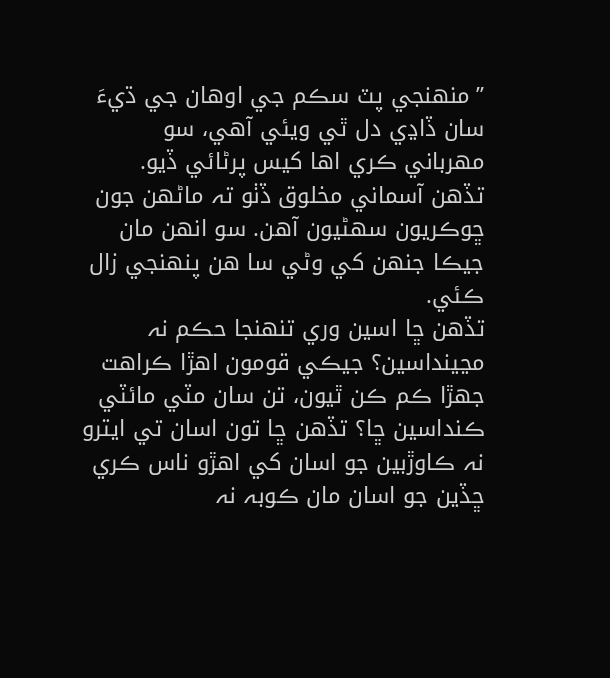”منهنجي پٽ سڪم جي اوهان جي ڌيءَ سان ڏاڍي دل ٿي ويئي آهي، سو مهرباني ڪري اها کيس پرڻائي ڏيو.
تڏهن آسماني مخلوق ڏٺو تہ ماڻهن جون ڇوڪريون سهڻيون آهن. سو انهن مان جيڪا جنهن کي وڻي سا هن پنهنجي زال ڪئي.
تڏهن ڇا اسين وري تنهنجا حڪم نہ مڃينداسين؟ جيڪي قومون اهڙا ڪراهت جهڙا ڪم ڪن ٿيون، تن سان مٽي مائٽي ڪنداسين ڇا؟ تڏهن ڇا تون اسان تي ايترو نہ ڪاوڙبين جو اسان کي اهڙو ناس ڪري ڇڏين جو اسان مان ڪوبہ نہ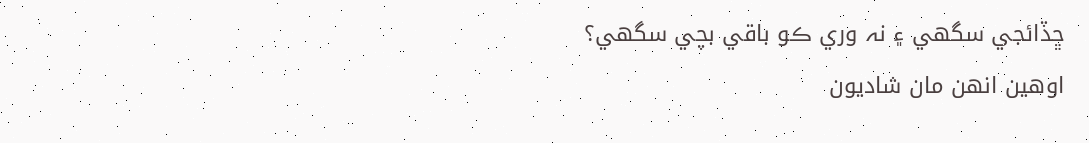ڇڏائجي سگھي ۽ نہ وري ڪو باقي بچي سگھي؟
اوهين انهن مان شاديون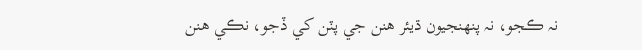نہ ڪجو، نہ پنهنجيون ڌيئر هنن جي پٽن کي ڏجو، نڪي هنن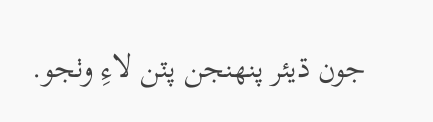جون ڌيئر پنهنجن پٽن لاءِ وٺجو.